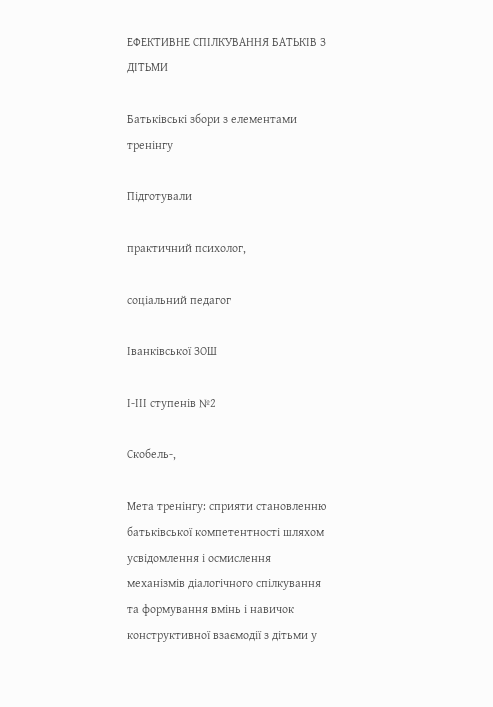ЕФЕКТИВНЕ СПІЛКУВАННЯ БАТЬКІВ З ДІТЬМИ

Батьківські збори з елементами тренінгу

Підготували

практичний психолог,

соціальний педагог

Іванківської ЗОШ

І-ІІІ ступенів №2

Скобель-,

Мета тренінгу: сприяти становленню батьківської компетентності шляхом усвідомлення і осмислення механізмів діалогічного спілкування та формування вмінь і навичок конструктивної взаємодії з дітьми у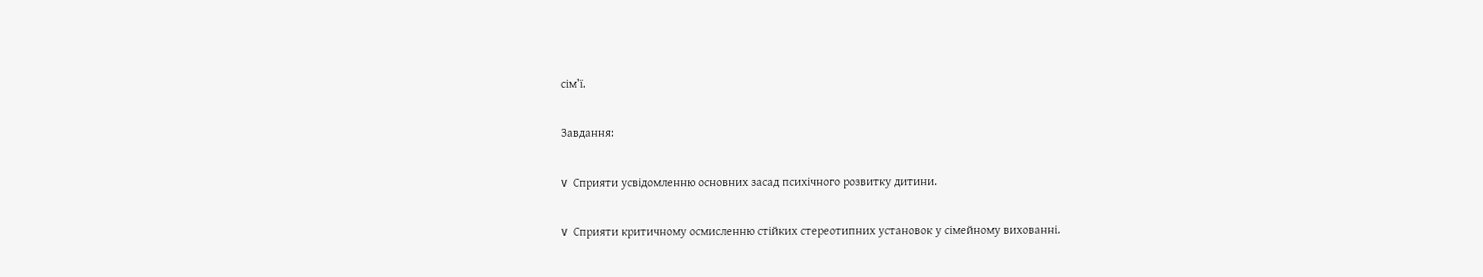сім’ї.

Завдання:

v  Сприяти усвідомленню основних засад психічного розвитку дитини.

v  Сприяти критичному осмисленню стійких стереотипних установок у сімейному вихованні.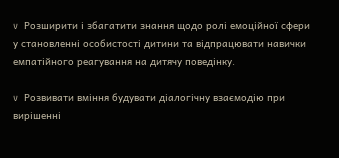v  Розширити і збагатити знання щодо ролі емоційної сфери у становленні особистості дитини та відпрацювати навички емпатійного реагування на дитячу поведінку.

v  Розвивати вміння будувати діалогічну взаємодію при вирішенні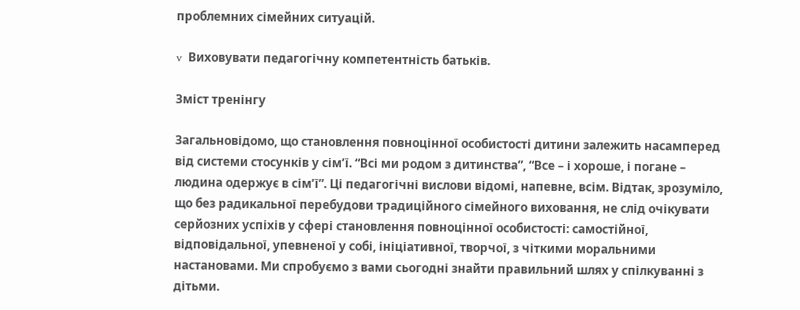проблемних сімейних ситуацій.

v  Виховувати педагогічну компетентність батьків.

Зміст тренінгу

Загальновідомо, що становлення повноцінної особистості дитини залежить насамперед від системи стосунків у сім’ї. “Всі ми родом з дитинства”, “Все – і хороше, і погане – людина одержує в сім’ї”. Ці педагогічні вислови відомі, напевне, всім. Відтак, зрозуміло, що без радикальної перебудови традиційного сімейного виховання, не слід очікувати серйозних успіхів у сфері становлення повноцінної особистості: самостійної, відповідальної, упевненої у собі, ініціативної, творчої, з чіткими моральними настановами. Ми спробуємо з вами сьогодні знайти правильний шлях у спілкуванні з дітьми.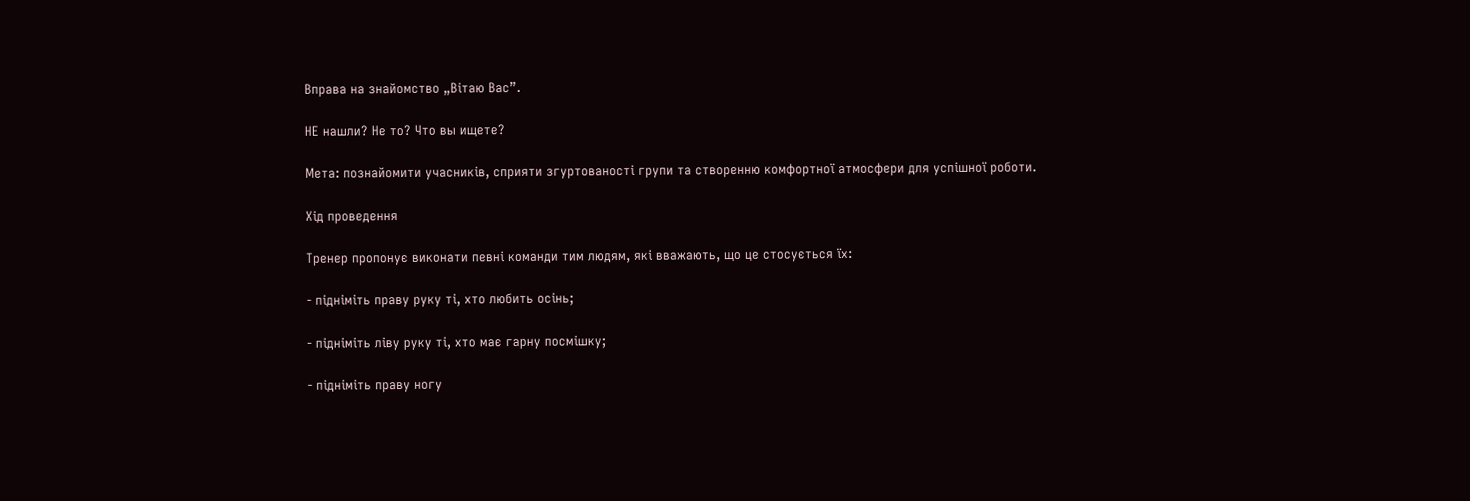Вправа на знайомство „Вітаю Вас”.

НЕ нашли? Не то? Что вы ищете?

Мета: познайомити учасників, сприяти згуртованості групи та створенню комфортної атмосфери для успішної роботи.

Хід проведення

Тренер пропонує виконати певні команди тим людям, які вважають, що це стосується їх:

- підніміть праву руку ті, хто любить осінь;

- підніміть ліву руку ті, хто має гарну посмішку;

- підніміть праву ногу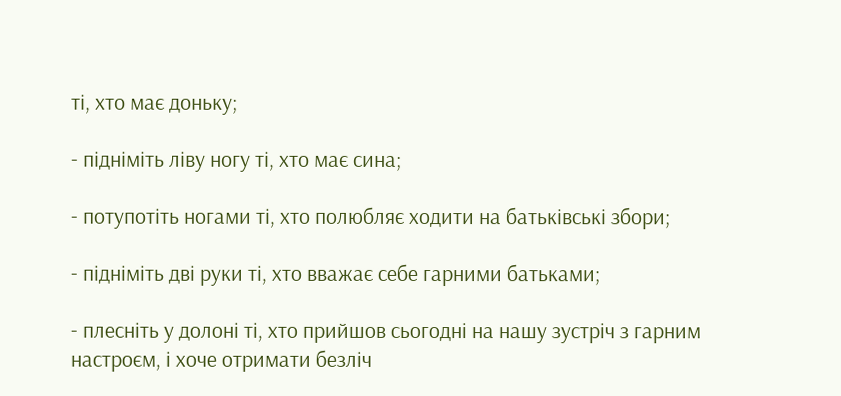ті, хто має доньку;

- підніміть ліву ногу ті, хто має сина;

- потупотіть ногами ті, хто полюбляє ходити на батьківські збори;

- підніміть дві руки ті, хто вважає себе гарними батьками;

- плесніть у долоні ті, хто прийшов сьогодні на нашу зустріч з гарним настроєм, і хоче отримати безліч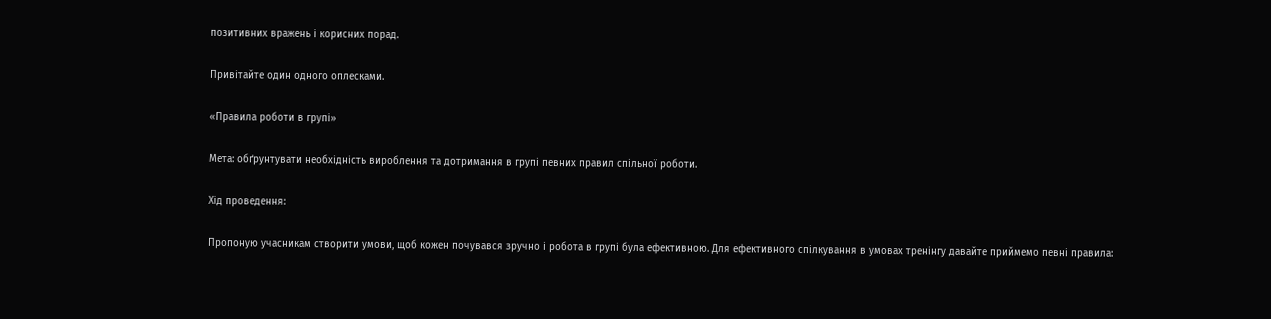позитивних вражень і корисних порад.

Привітайте один одного оплесками.

«Правила роботи в групі»

Мета: обґрунтувати необхідність вироблення та дотримання в групі певних правил спільної роботи.

Хід проведення:

Пропоную учасникам створити умови, щоб кожен почувався зручно і робота в групі була ефективною. Для ефективного спілкування в умовах тренінгу давайте приймемо певні правила: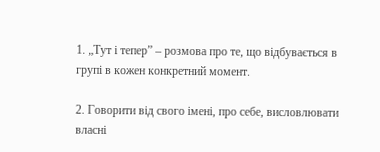1. „Тут і тепер” – розмова про те, що відбувається в групі в кожен конкретний момент.

2. Говорити від свого імені, про себе, висловлювати власні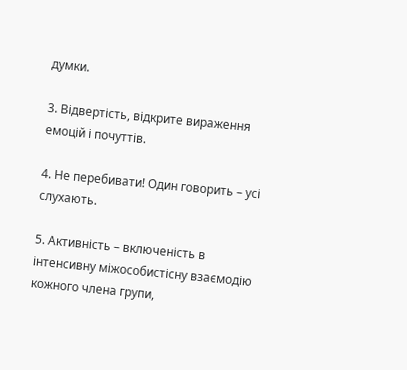думки.

3. Відвертість, відкрите вираження емоцій і почуттів.

4. Не перебивати! Один говорить – усі слухають.

5. Активність – включеність в інтенсивну міжособистісну взаємодію кожного члена групи,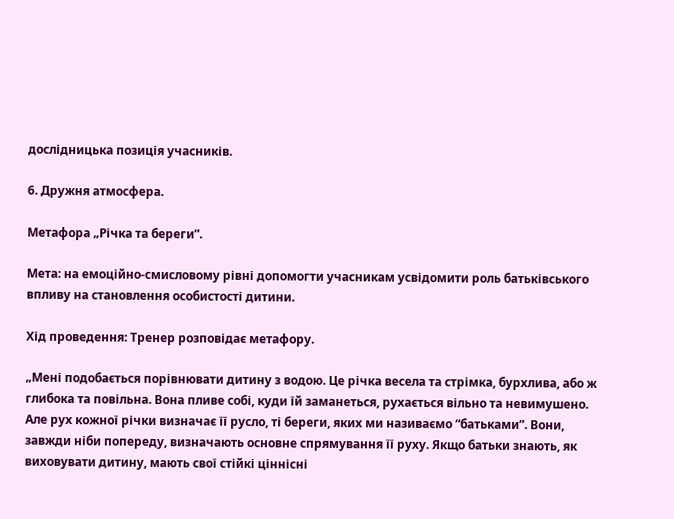дослідницька позиція учасників.

6. Дружня атмосфера.

Метафора „Річка та береги”.

Мета: на емоційно-смисловому рівні допомогти учасникам усвідомити роль батьківського впливу на становлення особистості дитини.

Хід проведення: Тренер розповідає метафору.

„Мені подобається порівнювати дитину з водою. Це річка весела та стрімка, бурхлива, або ж глибока та повільна. Вона пливе собі, куди їй заманеться, рухається вільно та невимушено. Але рух кожної річки визначає її русло, ті береги, яких ми називаємо “батьками”. Вони, завжди ніби попереду, визначають основне спрямування її руху. Якщо батьки знають, як виховувати дитину, мають свої стійкі ціннісні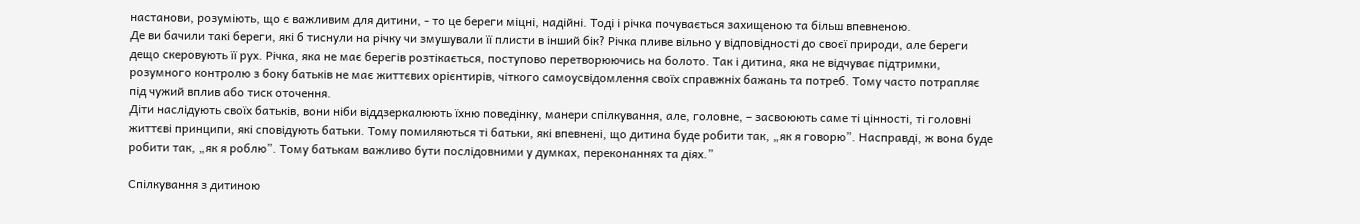настанови, розуміють, що є важливим для дитини, - то це береги міцні, надійні. Тоді і річка почувається захищеною та більш впевненою.
Де ви бачили такі береги, які б тиснули на річку чи змушували її плисти в інший бік? Річка пливе вільно у відповідності до своєї природи, але береги дещо скеровують її рух. Річка, яка не має берегів розтікається, поступово перетворюючись на болото. Так і дитина, яка не відчуває підтримки, розумного контролю з боку батьків не має життєвих орієнтирів, чіткого самоусвідомлення своїх справжніх бажань та потреб. Тому часто потрапляє під чужий вплив або тиск оточення.
Діти наслідують своїх батьків, вони ніби віддзеркалюють їхню поведінку, манери спілкування, але, головне, – засвоюють саме ті цінності, ті головні життєві принципи, які сповідують батьки. Тому помиляються ті батьки, які впевнені, що дитина буде робити так, „як я говорю”. Насправді, ж вона буде робити так, „як я роблю”. Тому батькам важливо бути послідовними у думках, переконаннях та діях.”

Спілкування з дитиною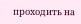проходить на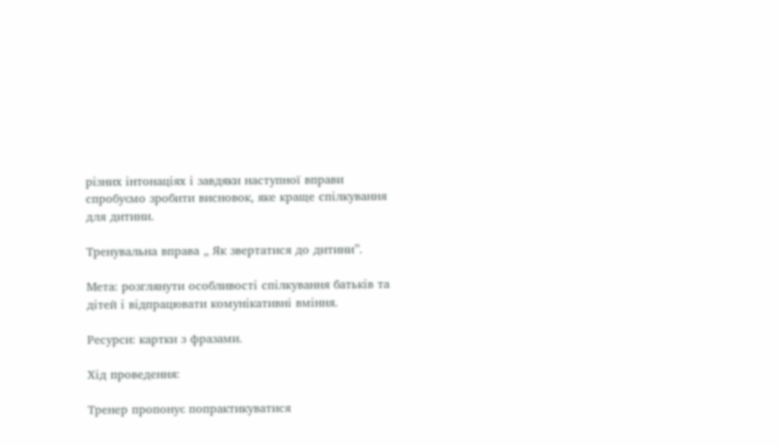різних інтонаціях і завдяки наступної вправи спробуємо зробити висновок, яке краще спілкування для дитини.

Тренувальна вправа „ Як звертатися до дитини”.

Мета: розглянути особливості спілкування батьків та дітей і відпрацювати комунікативні вміння.

Ресурси: картки з фразами.

Хід проведення:

Тренер пропонує попрактикуватися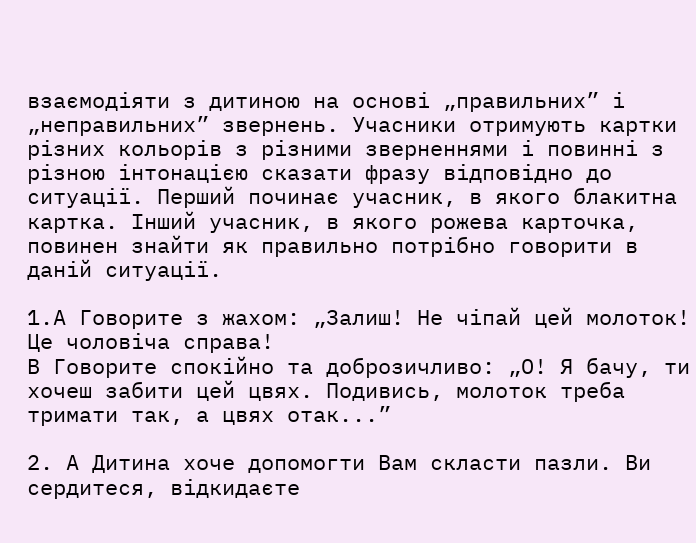взаємодіяти з дитиною на основі „правильних” і „неправильних” звернень. Учасники отримують картки різних кольорів з різними зверненнями і повинні з різною інтонацією сказати фразу відповідно до ситуації. Перший починає учасник, в якого блакитна картка. Інший учасник, в якого рожева карточка, повинен знайти як правильно потрібно говорити в даній ситуації.

1.А Говорите з жахом: „Залиш! Не чіпай цей молоток! Це чоловіча справа!
В Говорите спокійно та доброзичливо: „О! Я бачу, ти хочеш забити цей цвях. Подивись, молоток треба тримати так, а цвях отак...”

2. А Дитина хоче допомогти Вам скласти пазли. Ви сердитеся, відкидаєте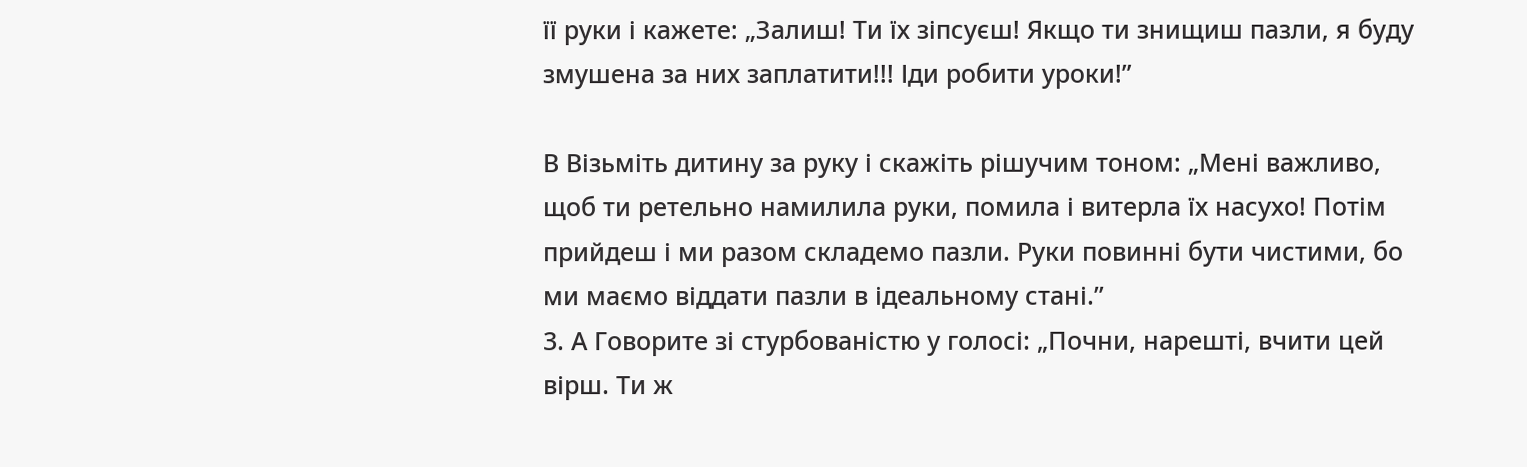її руки і кажете: „Залиш! Ти їх зіпсуєш! Якщо ти знищиш пазли, я буду змушена за них заплатити!!! Іди робити уроки!”

В Візьміть дитину за руку і скажіть рішучим тоном: „Мені важливо, щоб ти ретельно намилила руки, помила і витерла їх насухо! Потім прийдеш і ми разом складемо пазли. Руки повинні бути чистими, бо ми маємо віддати пазли в ідеальному стані.”
3. А Говорите зі стурбованістю у голосі: „Почни, нарешті, вчити цей вірш. Ти ж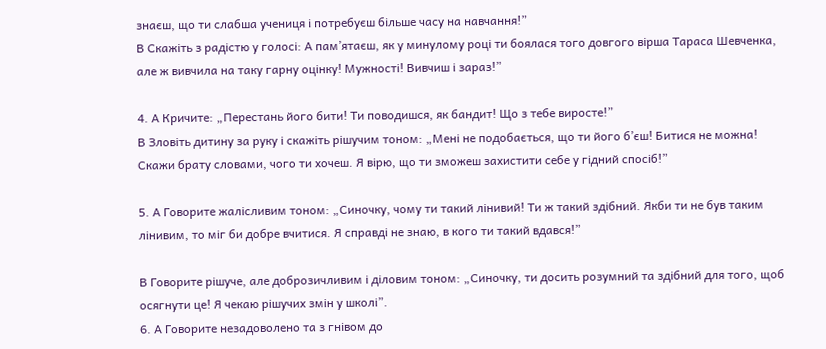знаєш, що ти слабша учениця і потребуєш більше часу на навчання!”
В Скажіть з радістю у голосі: А пам’ятаєш, як у минулому році ти боялася того довгого вірша Тараса Шевченка, але ж вивчила на таку гарну оцінку! Мужності! Вивчиш і зараз!”

4. А Кричите: „Перестань його бити! Ти поводишся, як бандит! Що з тебе виросте!”
В Зловіть дитину за руку і скажіть рішучим тоном: „Мені не подобається, що ти його б’єш! Битися не можна! Скажи брату словами, чого ти хочеш. Я вірю, що ти зможеш захистити себе у гідний спосіб!”

5. А Говорите жалісливим тоном: „Синочку, чому ти такий лінивий! Ти ж такий здібний. Якби ти не був таким лінивим, то міг би добре вчитися. Я справді не знаю, в кого ти такий вдався!”

В Говорите рішуче, але доброзичливим і діловим тоном: „Синочку, ти досить розумний та здібний для того, щоб осягнути це! Я чекаю рішучих змін у школі”.
6. А Говорите незадоволено та з гнівом до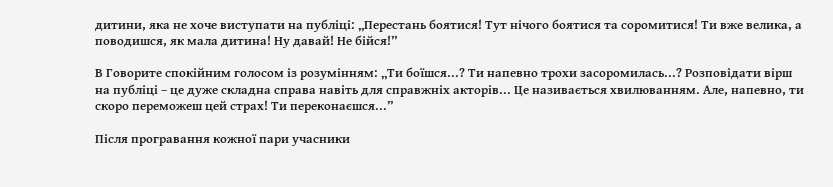дитини, яка не хоче виступати на публіці: „Перестань боятися! Тут нічого боятися та соромитися! Ти вже велика, а поводишся, як мала дитина! Ну давай! Не бійся!”

В Говорите спокійним голосом із розумінням: „Ти боїшся...? Ти напевно трохи засоромилась...? Розповідати вірш на публіці – це дуже складна справа навіть для справжніх акторів... Це називається хвилюванням. Але, напевно, ти скоро переможеш цей страх! Ти переконаєшся...”

Після програвання кожної пари учасники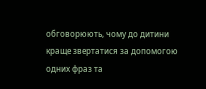обговорюють, чому до дитини краще звертатися за допомогою одних фраз та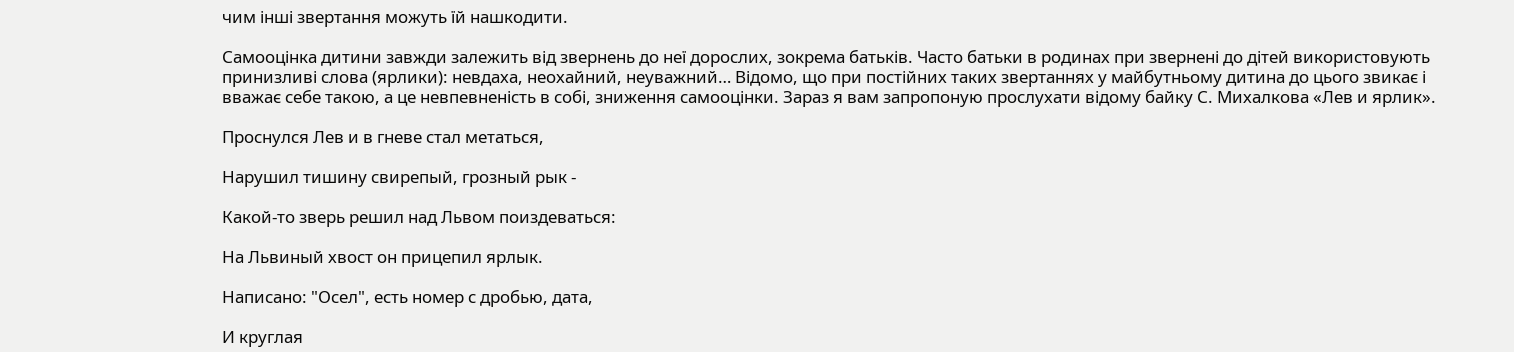чим інші звертання можуть їй нашкодити.

Самооцінка дитини завжди залежить від звернень до неї дорослих, зокрема батьків. Часто батьки в родинах при звернені до дітей використовують принизливі слова (ярлики): невдаха, неохайний, неуважний… Відомо, що при постійних таких звертаннях у майбутньому дитина до цього звикає і вважає себе такою, а це невпевненість в собі, зниження самооцінки. Зараз я вам запропоную прослухати відому байку С. Михалкова «Лев и ярлик».

Проснулся Лев и в гневе стал метаться,

Нарушил тишину свирепый, грозный рык -

Какой-то зверь решил над Львом поиздеваться:

На Львиный хвост он прицепил ярлык.

Написано: "Осел", есть номер с дробью, дата,

И круглая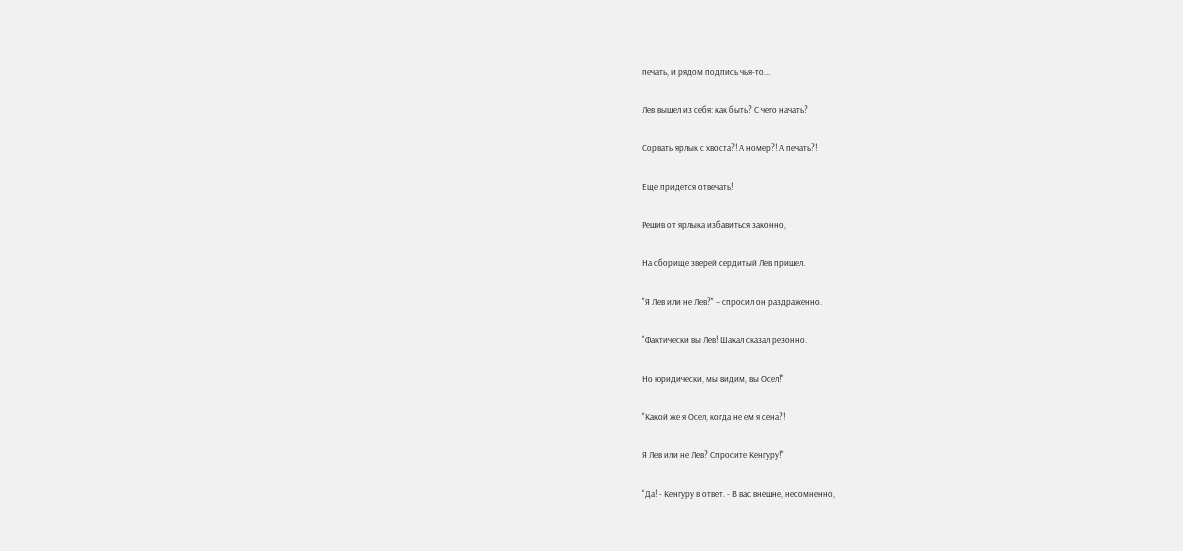печать, и рядом подпись чья-то...

Лев вышел из себя: как быть? С чего начать?

Сорвать ярлык с хвоста?! А номер?! А печать?!

Еще придется отвечать!

Решив от ярлыка избавиться законно,

На сборище зверей сердитый Лев пришел.

"Я Лев или не Лев?" – спросил он раздраженно.

"Фактически вы Лев! Шакал сказал резонно.

Но юридически, мы видим, вы Осел!"

"Какой же я Осел, когда не ем я сена?!

Я Лев или не Лев? Спросите Кенгуру!"

"Да! - Кенгуру в ответ. - В вас внешне, несомненно,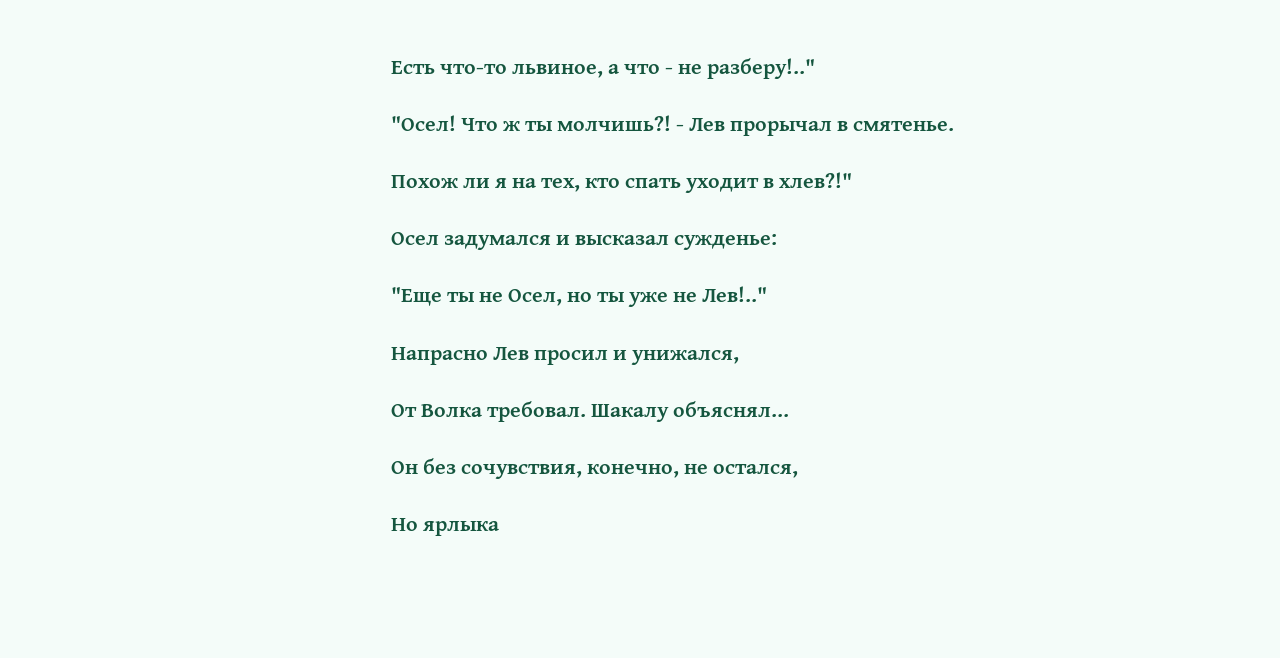Есть что-то львиное, а что - не разберу!.."

"Осел! Что ж ты молчишь?! - Лев прорычал в смятенье.

Похож ли я на тех, кто спать уходит в хлев?!"

Осел задумался и высказал сужденье:

"Еще ты не Осел, но ты уже не Лев!.."

Напрасно Лев просил и унижался,

От Волка требовал. Шакалу объяснял...

Он без сочувствия, конечно, не остался,

Но ярлыка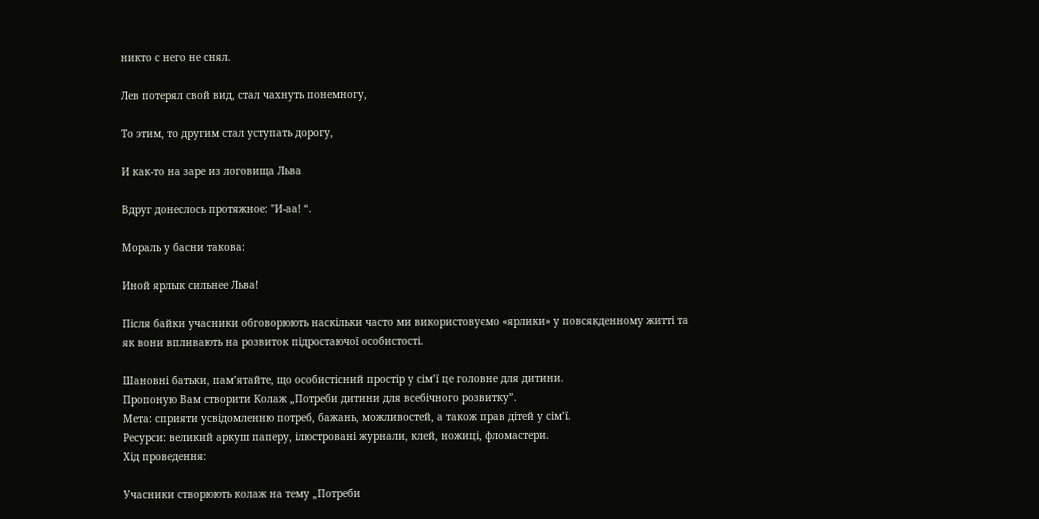никто с него не снял.

Лев потерял свой вид, стал чахнуть понемногу,

То этим, то другим стал уступать дорогу,

И как-то на заре из логовища Льва

Вдруг донеслось протяжное: "И-аа! “.

Мораль у басни такова:

Иной ярлык сильнее Льва!

Після байки учасники обговорюють наскільки часто ми використовуємо «ярлики» у повсякденному житті та як вони впливають на розвиток підростаючої особистості.

Шановні батьки, пам’ятайте, що особистісний простір у сім’ї це головне для дитини.
Пропоную Вам створити Колаж „Потреби дитини для всебічного розвитку”.
Мета: сприяти усвідомленню потреб, бажань, можливостей, а також прав дітей у сім’ї.
Ресурси: великий аркуш паперу, ілюстровані журнали, клей, ножиці, фломастери.
Хід проведення:

Учасники створюють колаж на тему „Потреби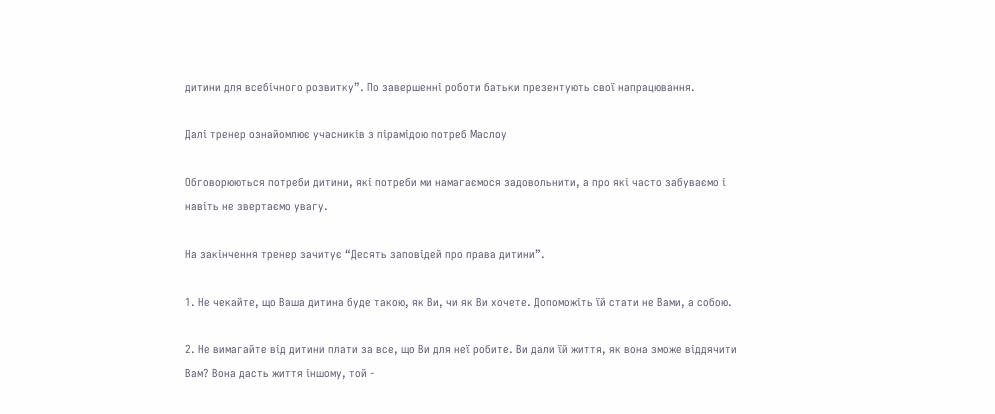дитини для всебічного розвитку”. По завершенні роботи батьки презентують свої напрацювання.

Далі тренер ознайомлює учасників з пірамідою потреб Маслоу

Обговорюються потреби дитини, які потреби ми намагаємося задовольнити, а про які часто забуваємо і навіть не звертаємо увагу.

На закінчення тренер зачитує “Десять заповідей про права дитини”.

1. Не чекайте, що Ваша дитина буде такою, як Ви, чи як Ви хочете. Допоможіть їй стати не Вами, а собою.

2. Не вимагайте від дитини плати за все, що Ви для неї робите. Ви дали їй життя, як вона зможе віддячити Вам? Вона дасть життя іншому, той -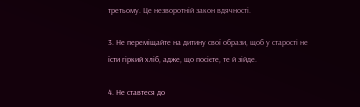третьому. Це незворотній закон вдячності.

3. Не переміщайте на дитину свої образи, щоб у старості не їсти гіркий хліб, адже, що посієте, те й зійде.

4. Не ставтеся до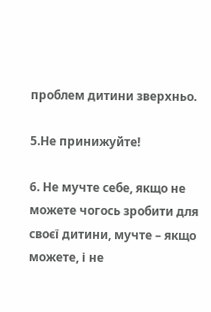проблем дитини зверхньо.

5.Не принижуйте!

6. Не мучте себе, якщо не можете чогось зробити для своєї дитини, мучте – якщо можете, і не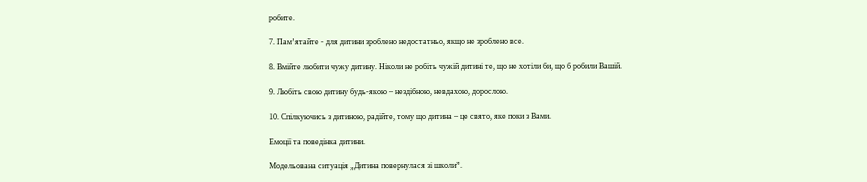робите.

7. Пам’ятайте - для дитини зроблено недостатньо, якщо не зроблено все.

8. Вмійте любити чужу дитину. Ніколи не робіть чужій дитині те, що не хотіли би, що б робили Вашій.

9. Любіть свою дитину будь-якою – нездібною, невдахою, дорослою.

10. Спілкуючись з дитиною, радійте, тому що дитина – це свято, яке поки з Вами.

Емоції та поведінка дитини.

Модельована ситуація „Дитина повернулася зі школи”.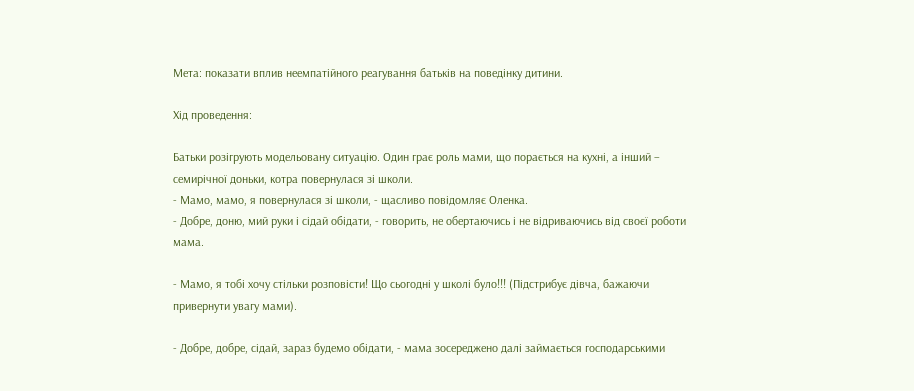Мета: показати вплив неемпатійного реагування батьків на поведінку дитини.

Хід проведення:

Батьки розігрують модельовану ситуацію. Один грає роль мами, що порається на кухні, а інший – семирічної доньки, котра повернулася зі школи.
- Мамо, мамо, я повернулася зі школи, - щасливо повідомляє Оленка.
- Добре, доню, мий руки і сідай обідати, - говорить, не обертаючись і не відриваючись від своєї роботи мама.

- Мамо, я тобі хочу стільки розповісти! Що сьогодні у школі було!!! (Підстрибує дівча, бажаючи привернути увагу мами).

- Добре, добре, сідай, зараз будемо обідати, - мама зосереджено далі займається господарськими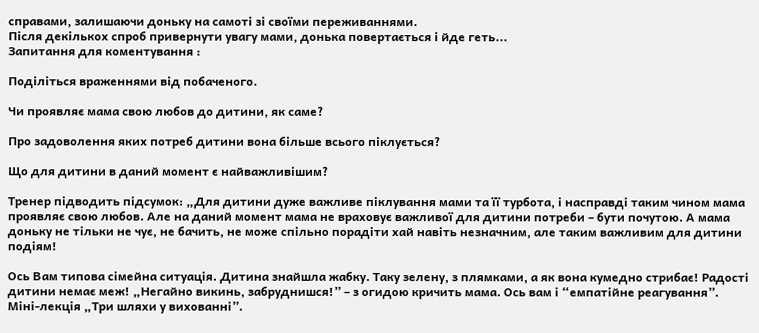справами, залишаючи доньку на самоті зі своїми переживаннями.
Після декількох спроб привернути увагу мами, донька повертається і йде геть...
Запитання для коментування :

Поділіться враженнями від побаченого.

Чи проявляє мама свою любов до дитини, як саме?

Про задоволення яких потреб дитини вона більше всього піклується?

Що для дитини в даний момент є найважливішим?

Тренер підводить підсумок: „Для дитини дуже важливе піклування мами та її турбота, і насправді таким чином мама проявляє свою любов. Але на даний момент мама не враховує важливої для дитини потреби – бути почутою. А мама доньку не тільки не чує, не бачить, не може спільно порадіти хай навіть незначним, але таким важливим для дитини подіям!

Ось Вам типова сімейна ситуація. Дитина знайшла жабку. Таку зелену, з плямками, а як вона кумедно стрибає! Радості дитини немає меж! „Негайно викинь, забруднишся!” – з огидою кричить мама. Ось вам і “емпатійне реагування”.
Міні-лекція „Три шляхи у вихованні”.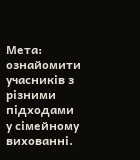Мета: ознайомити учасників з різними підходами у сімейному вихованні.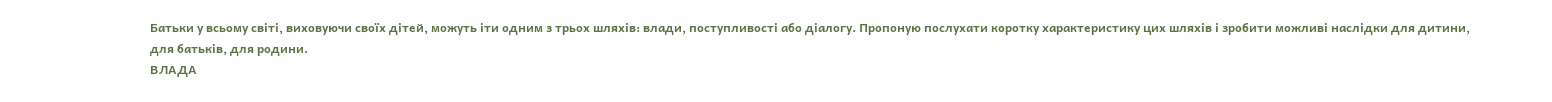Батьки у всьому світі, виховуючи своїх дітей, можуть іти одним з трьох шляхів: влади, поступливості або діалогу. Пропоную послухати коротку характеристику цих шляхів і зробити можливі наслідки для дитини, для батьків, для родини.
ВЛАДА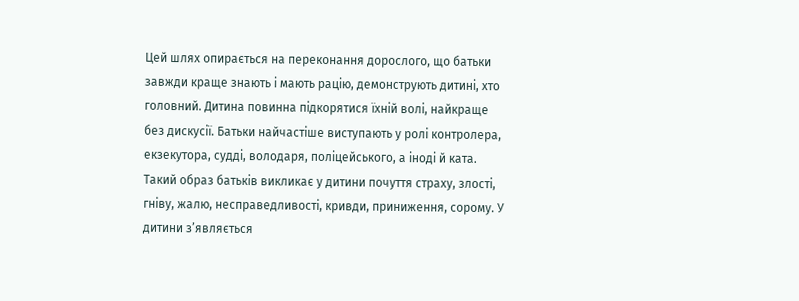Цей шлях опирається на переконання дорослого, що батьки завжди краще знають і мають рацію, демонструють дитині, хто головний. Дитина повинна підкорятися їхній волі, найкраще без дискусії. Батьки найчастіше виступають у ролі контролера, екзекутора, судді, володаря, поліцейського, а іноді й ката. Такий образ батьків викликає у дитини почуття страху, злості, гніву, жалю, несправедливості, кривди, приниження, сорому. У дитини з’являється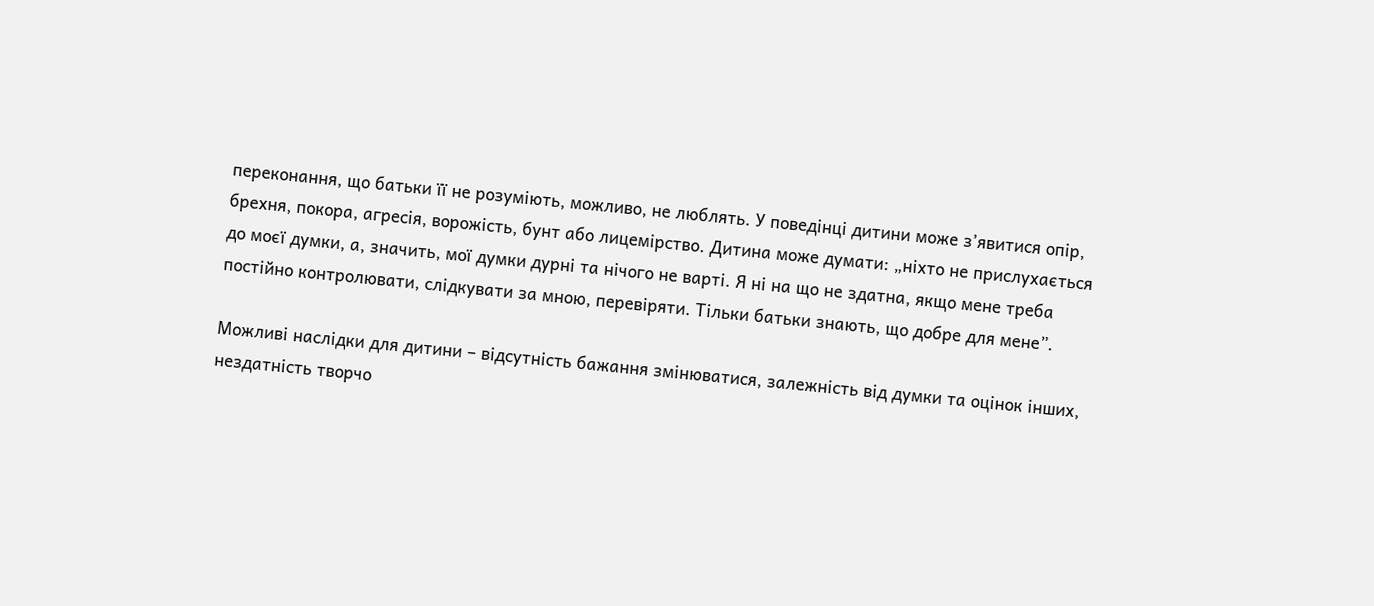переконання, що батьки її не розуміють, можливо, не люблять. У поведінці дитини може з’явитися опір, брехня, покора, агресія, ворожість, бунт або лицемірство. Дитина може думати: „ніхто не прислухається до моєї думки, а, значить, мої думки дурні та нічого не варті. Я ні на що не здатна, якщо мене треба постійно контролювати, слідкувати за мною, перевіряти. Тільки батьки знають, що добре для мене”.

Можливі наслідки для дитини – відсутність бажання змінюватися, залежність від думки та оцінок інших, нездатність творчо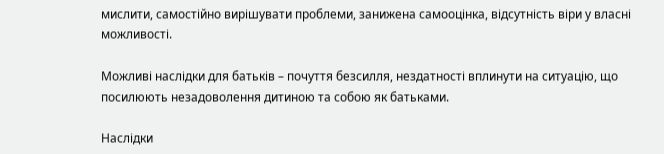мислити, самостійно вирішувати проблеми, занижена самооцінка, відсутність віри у власні можливості.

Можливі наслідки для батьків – почуття безсилля, нездатності вплинути на ситуацію, що посилюють незадоволення дитиною та собою як батьками.

Наслідки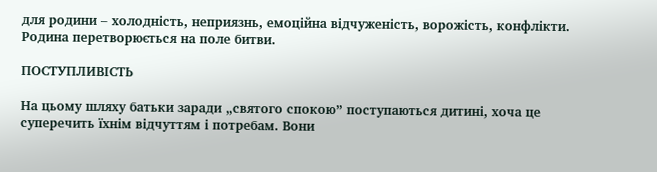для родини – холодність, неприязнь, емоційна відчуженість, ворожість, конфлікти. Родина перетворюється на поле битви.

ПОСТУПЛИВІСТЬ

На цьому шляху батьки заради „святого спокою” поступаються дитині, хоча це суперечить їхнім відчуттям і потребам. Вони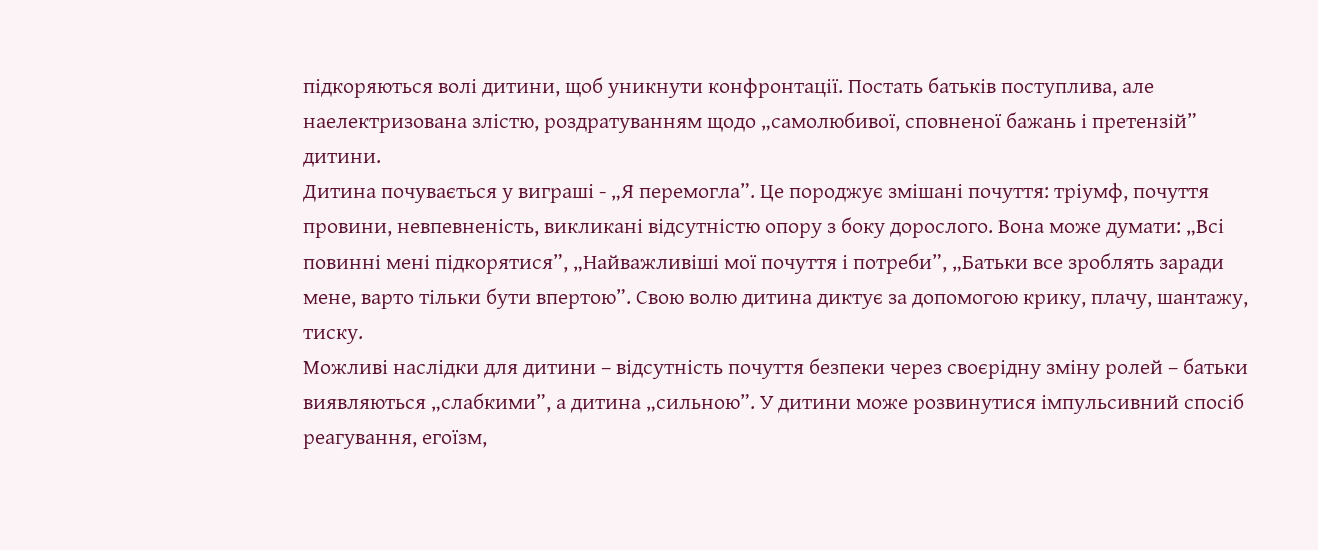підкоряються волі дитини, щоб уникнути конфронтації. Постать батьків поступлива, але наелектризована злістю, роздратуванням щодо „самолюбивої, сповненої бажань і претензій” дитини.
Дитина почувається у виграші - „Я перемогла”. Це породжує змішані почуття: тріумф, почуття провини, невпевненість, викликані відсутністю опору з боку дорослого. Вона може думати: „Всі повинні мені підкорятися”, „Найважливіші мої почуття і потреби”, „Батьки все зроблять заради мене, варто тільки бути впертою”. Свою волю дитина диктує за допомогою крику, плачу, шантажу, тиску.
Можливі наслідки для дитини – відсутність почуття безпеки через своєрідну зміну ролей – батьки виявляються „слабкими”, а дитина „сильною”. У дитини може розвинутися імпульсивний спосіб реагування, егоїзм,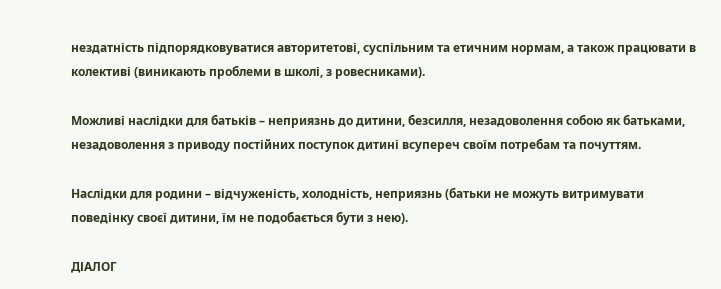нездатність підпорядковуватися авторитетові, суспільним та етичним нормам, а також працювати в колективі (виникають проблеми в школі, з ровесниками).

Можливі наслідки для батьків – неприязнь до дитини, безсилля, незадоволення собою як батьками, незадоволення з приводу постійних поступок дитині всупереч своїм потребам та почуттям.

Наслідки для родини – відчуженість, холодність, неприязнь (батьки не можуть витримувати поведінку своєї дитини, їм не подобається бути з нею).

ДІАЛОГ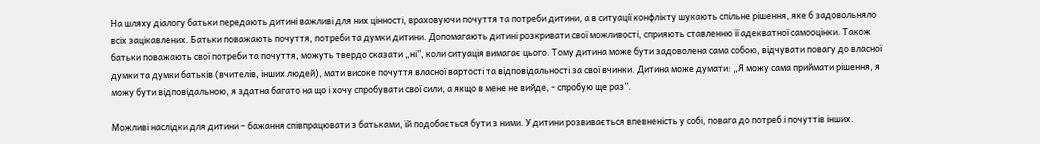На шляху діалогу батьки передають дитині важливі для них цінності, враховуючи почуття та потреби дитини, а в ситуації конфлікту шукають спільне рішення, яке б задовольняло всіх зацікавлених. Батьки поважають почуття, потреби та думки дитини. Допомагають дитині розкривати свої можливості, сприяють ставленню її адекватної самооцінки. Також батьки поважають свої потреби та почуття, можуть твердо сказати „ні”, коли ситуація вимагає цього. Тому дитина може бути задоволена сама собою, відчувати повагу до власної думки та думки батьків (вчителів, інших людей), мати високе почуття власної вартості та відповідальності за свої вчинки. Дитина може думати: „Я можу сама приймати рішення, я можу бути відповідальною, я здатна багато на що і хочу спробувати свої сили, а якщо в мене не вийде, - спробую ще раз”.

Можливі наслідки для дитини – бажання співпрацювати з батьками, їй подобається бути з ними. У дитини розвивається впевненість у собі, повага до потреб і почуттів інших.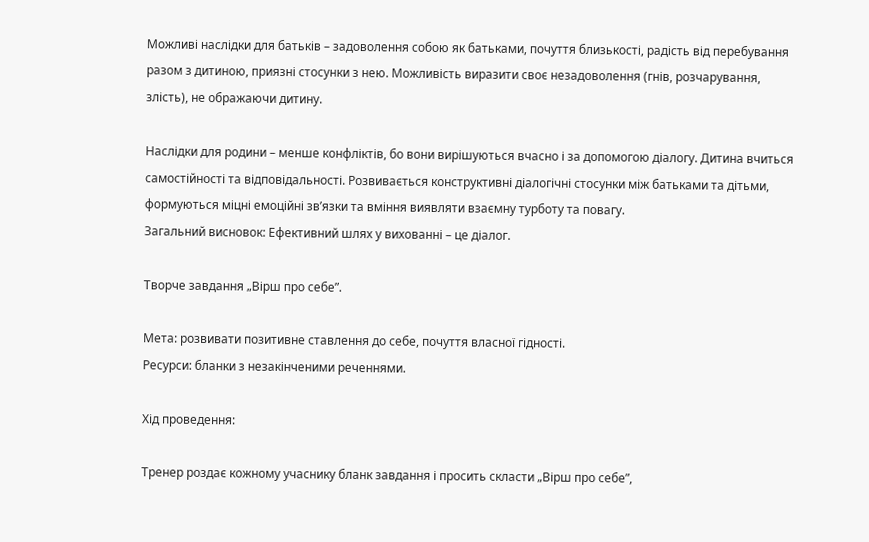Можливі наслідки для батьків – задоволення собою як батьками, почуття близькості, радість від перебування разом з дитиною, приязні стосунки з нею. Можливість виразити своє незадоволення (гнів, розчарування, злість), не ображаючи дитину.

Наслідки для родини – менше конфліктів, бо вони вирішуються вчасно і за допомогою діалогу. Дитина вчиться самостійності та відповідальності. Розвивається конструктивні діалогічні стосунки між батьками та дітьми, формуються міцні емоційні зв’язки та вміння виявляти взаємну турботу та повагу.
Загальний висновок: Ефективний шлях у вихованні – це діалог.

Творче завдання „Вірш про себе”.

Мета: розвивати позитивне ставлення до себе, почуття власної гідності.
Ресурси: бланки з незакінченими реченнями.

Хід проведення:

Тренер роздає кожному учаснику бланк завдання і просить скласти „Вірш про себе”,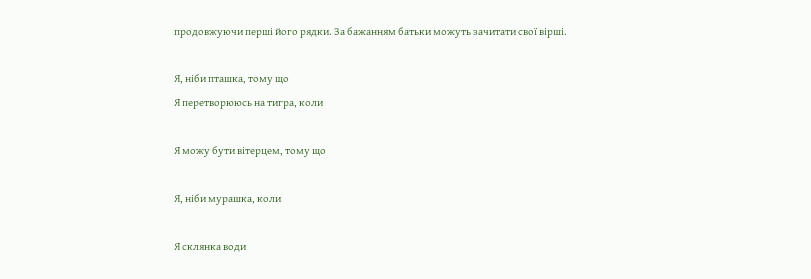продовжуючи перші його рядки. За бажанням батьки можуть зачитати свої вірші.

Я, ніби пташка, тому що
Я перетворююсь на тигра, коли

Я можу бути вітерцем, тому що

Я, ніби мурашка, коли

Я склянка води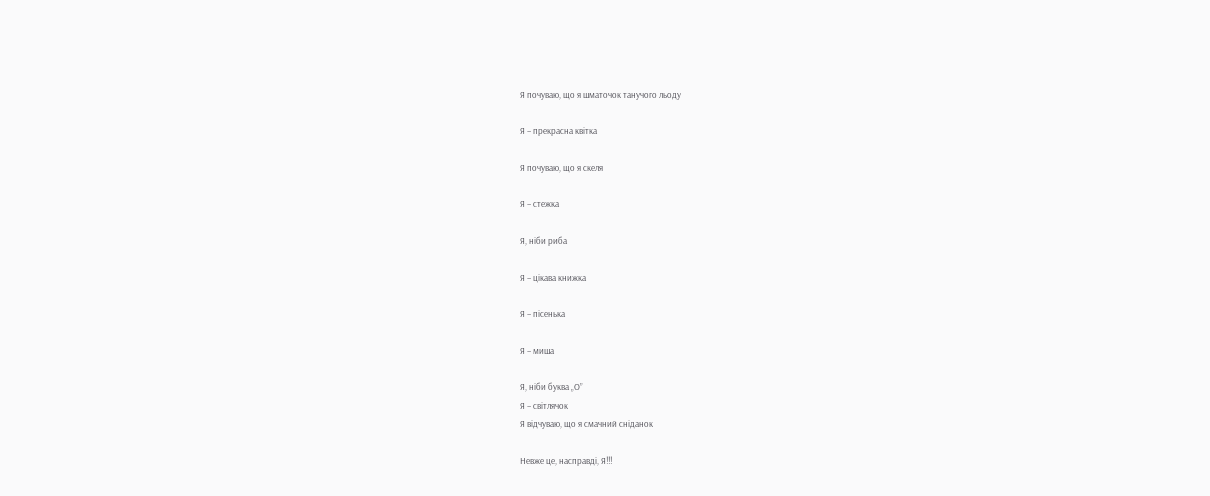Я почуваю, що я шматочок танучого льоду

Я – прекрасна квітка

Я почуваю, що я скеля

Я – стежка

Я, ніби риба

Я – цікава книжка

Я – пісенька

Я – миша

Я, ніби буква „О”
Я – світлячок
Я відчуваю, що я смачний сніданок

Невже це, насправді, Я!!!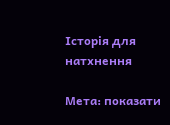Історія для натхнення

Мета: показати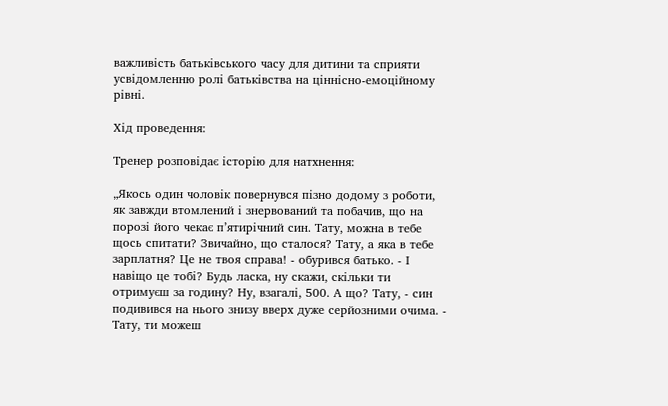важливість батьківського часу для дитини та сприяти усвідомленню ролі батьківства на ціннісно-емоційному рівні.

Хід проведення:

Тренер розповідає історію для натхнення:

„Якось один чоловік повернувся пізно додому з роботи, як завжди втомлений і знервований та побачив, що на порозі його чекає п’ятирічний син. Тату, можна в тебе щось спитати? Звичайно, що сталося? Тату, а яка в тебе зарплатня? Це не твоя справа! - обурився батько. - І навіщо це тобі? Будь ласка, ну скажи, скільки ти отримуєш за годину? Ну, взагалі, 500. А що? Тату, - син подивився на нього знизу вверх дуже серйозними очима. - Тату, ти можеш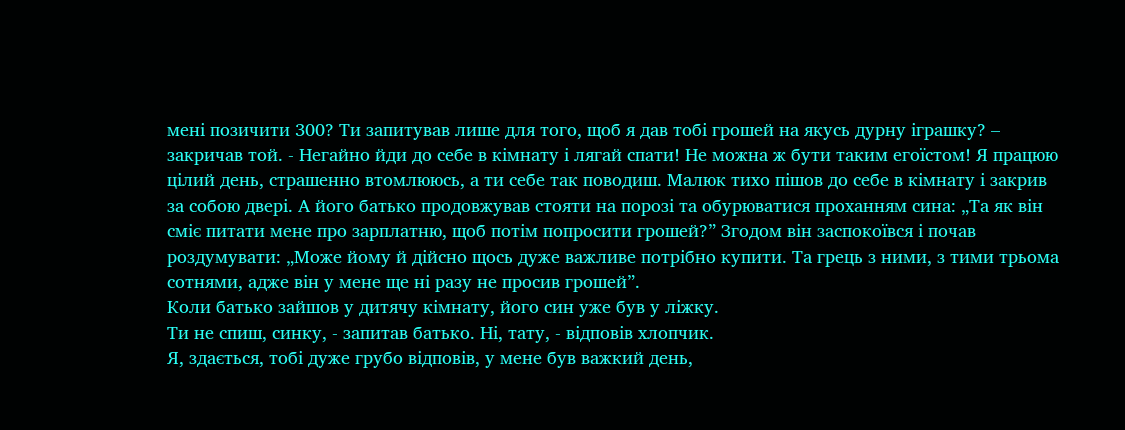мені позичити 300? Ти запитував лише для того, щоб я дав тобі грошей на якусь дурну іграшку? – закричав той. - Негайно йди до себе в кімнату і лягай спати! Не можна ж бути таким егоїстом! Я працюю цілий день, страшенно втомлююсь, а ти себе так поводиш. Малюк тихо пішов до себе в кімнату і закрив за собою двері. А його батько продовжував стояти на порозі та обурюватися проханням сина: „Та як він сміє питати мене про зарплатню, щоб потім попросити грошей?” Згодом він заспокоївся і почав роздумувати: „Може йому й дійсно щось дуже важливе потрібно купити. Та грець з ними, з тими трьома сотнями, адже він у мене ще ні разу не просив грошей”.
Коли батько зайшов у дитячу кімнату, його син уже був у ліжку.
Ти не спиш, синку, - запитав батько. Ні, тату, - відповів хлопчик.
Я, здається, тобі дуже грубо відповів, у мене був важкий день,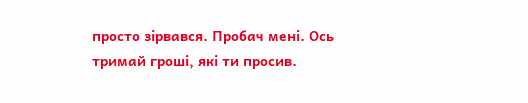просто зірвався. Пробач мені. Ось тримай гроші, які ти просив.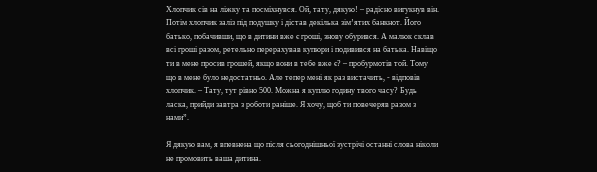Хлопчик сів на ліжку та посміхнувся. Ой, тату, дякую! – радісно вигукнув він. Потім хлопчик заліз під подушку і дістав декілька зім’ятих банкнот. Його батько, побачивши, що в дитини вже є гроші, знову обурився. А малюк склав всі гроші разом, ретельно перерахував купюри і подивився на батька. Навіщо ти в мене просив грошей, якщо вони в тебе вже є? – пробурмотів той. Тому що в мене було недостатньо. Але тепер мені як раз вистачить, - відповів хлопчик. – Тату, тут рівно 500. Можна я куплю годину твого часу? Будь ласка, прийди завтра з роботи раніше. Я хочу, щоб ти повечеряв разом з нами”.

Я дякую вам, я впевнена що після сьогоднішньої зустрічі останні слова ніколи не промовить ваша дитина.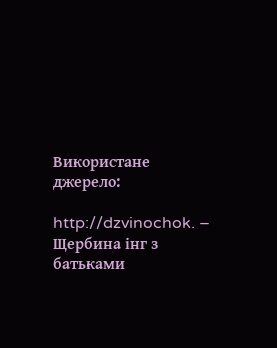Використане джерело:

http://dzvinochok. – Щербина інг з батьками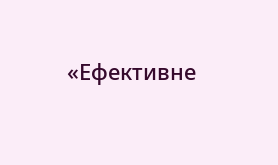«Ефективне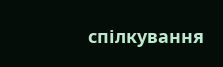спілкування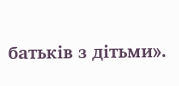батьків з дітьми».